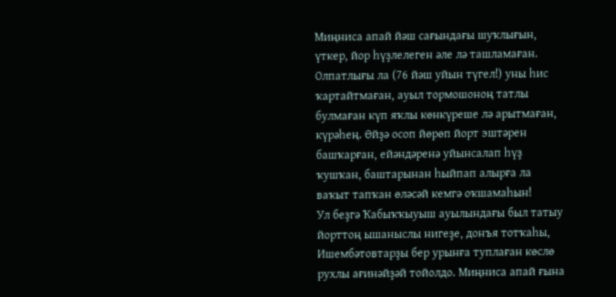Миңниса апай йәш сағындағы шуҡлығын, үткер, йор һүҙлелеген әле лә ташламаған. Олпатлығы ла (76 йәш уйын түгел!) уны һис ҡартайтмаған, ауыл тормошоноң татлы булмаған күп яҡлы көнкүреше лә арытмаған, күрәһең. Өйҙә осоп йөрөп йорт эштәрен башҡарған, ейәндәренә уйынсалап һүҙ ҡушҡан, баштарынан һыйпап алырға ла ваҡыт тапҡан өләсәй кемгә оҡшамаһын!
Ул беҙгә Ҡабыҡҡыуыш ауылындағы был татыу йорттоң ышаныслы нигеҙе, донъя тотҡаһы, Ишембәтовтарҙы бер урынға туплаған көслө рухлы ағинәйҙәй тойолдо. Миңниса апай ғына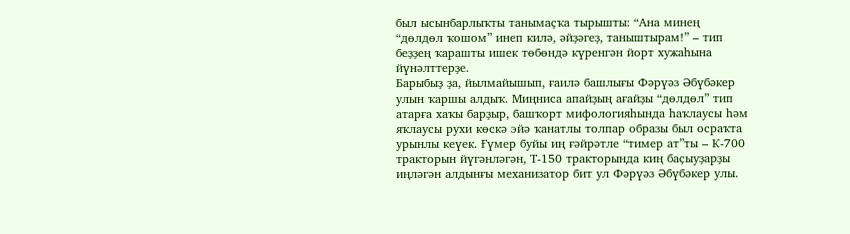был ысынбарлыҡты танымаҫҡа тырышты: “Ана минең “дөлдөл ҡошом” инеп килә, әйҙәгеҙ, таныштырам!” – тип беҙҙең ҡарашты ишек төбөндә күренгән йорт хужаһына йүнәлттерҙе.
Барыбыҙ ҙа, йылмайышып, ғаилә башлығы Фәрүәз Әбүбәкер улын ҡаршы алдыҡ. Миңниса апайҙың ағайҙы “дөлдөл” тип атарға хаҡы барҙыр, башҡорт мифологияһында һаҡлаусы һәм яҡлаусы рухи көскә эйә ҡанатлы толпар образы был осраҡта урынлы кеүек. Ғүмер буйы иң ғәйрәтле “тимер ат”ты – К-700 тракторын йүгәнләгән, Т-150 тракторында киң баҫыуҙарҙы иңләгән алдынғы механизатор бит ул Фәрүәз Әбүбәкер улы.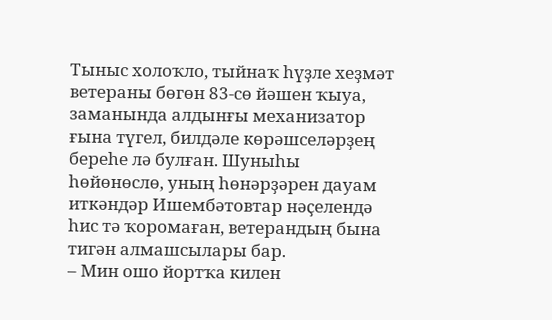Тыныс холоҡло, тыйнаҡ һүҙле хеҙмәт ветераны бөгөн 83-сө йәшен ҡыуа, заманында алдынғы механизатор ғына түгел, билдәле көрәшселәрҙең береһе лә булған. Шуныһы һөйөнөслө, уның һөнәрҙәрен дауам иткәндәр Ишембәтовтар нәҫелендә һис тә ҡоромаған, ветерандың бына тигән алмашсылары бар.
– Мин ошо йортҡа килен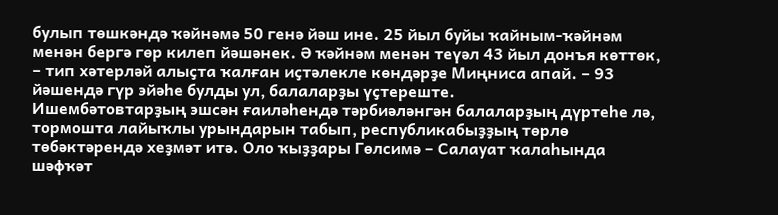булып төшкәндә ҡәйнәмә 50 генә йәш ине. 25 йыл буйы ҡайным-ҡәйнәм менән бергә гөр килеп йәшәнек. Ә ҡәйнәм менән теүәл 43 йыл донъя көттөк, – тип хәтерләй алыҫта ҡалған иҫтәлекле көндәрҙе Миңниса апай. – 93 йәшендә гүр эйәһе булды ул, балаларҙы үҫтереште.
Ишембәтовтарҙың эшсән ғаиләһендә тәрбиәләнгән балаларҙың дүртеһе лә, тормошта лайыҡлы урындарын табып, республикабыҙҙың төрлө төбәктәрендә хеҙмәт итә. Оло ҡыҙҙары Гөлсимә – Салауат ҡалаһында шәфҡәт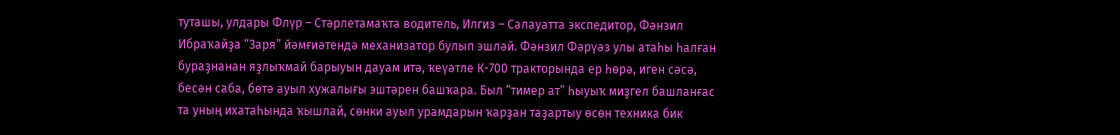туташы, улдары Флүр – Стәрлетамаҡта водитель, Илгиз – Салауатта экспедитор, Фәнзил Ибраҡайҙа “Заря” йәмғиәтендә механизатор булып эшләй. Фәнзил Фәрүәз улы атаһы һалған бураҙнанан яҙлыҡмай барыуын дауам итә, ҡеүәтле К-700 тракторында ер һөрә, иген сәсә, бесән саба, бөтә ауыл хужалығы эштәрен башҡара. Был “тимер ат” һыуыҡ миҙгел башланғас та уның ихатаһында ҡышлай, сөнки ауыл урамдарын ҡарҙан таҙартыу өсөн техника бик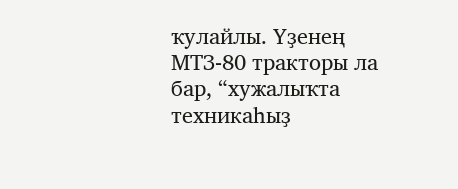ҡулайлы. Үҙенең МТЗ-80 тракторы ла бар, “хужалыҡта техникаһыҙ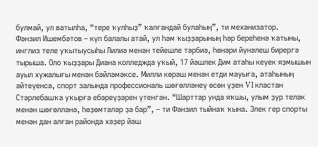булмай, ул ватылһа, “тере ҡулһыҙ” ҡалғандай булаһың”, ти механизатор.
Фәнзил Ишембәтов – күп балалы атай, ул һәм ҡыҙҙарының һәр береһенә ҡатыны, инглиз теле уҡытыусыһы Лилиә менән тейешле тәрбиә, һөнәри йүнәлеш бирергә тырыша. Оло ҡыҙҙары Диана колледжда уҡый, 17 йәшлек Дим атаһы кеүек яҙмышын ауыл хужалығы менән бәйләмәксе. Милли көрәш менән етди мауыға, атаһының әйтеүенсә, спорт залында профессиональ шөғөлләнеү өсөн үҙен VI кластан Стәрлебашҡа уҡырға ебәреүҙәрен үтенгән. “Шарттар унда яҡшы, улым ҙур теләк менән шөғөлләнә, һөҙөмтәләр ҙә бар”, – ти Фәнзил тыйнаҡ ҡына. Элек гер спорты менән дан алған районда хәҙер йәш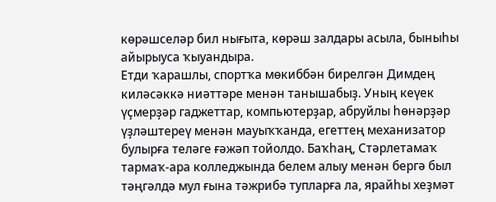көрәшселәр бил нығыта, көрәш залдары асыла, быныһы айырыуса ҡыуандыра.
Етди ҡарашлы, спортҡа мөкиббән бирелгән Димдең киләсәккә ниәттәре менән танышабыҙ. Уның кеүек үҫмерҙәр гаджеттар, компьютерҙар, абруйлы һөнәрҙәр үҙләштереү менән мауыҡҡанда, егеттең механизатор булырға теләге ғәжәп тойолдо. Баҡһаң, Стәрлетамаҡ тармаҡ-ара колледжында белем алыу менән бергә был тәңгәлдә мул ғына тәжрибә тупларға ла, ярайһы хеҙмәт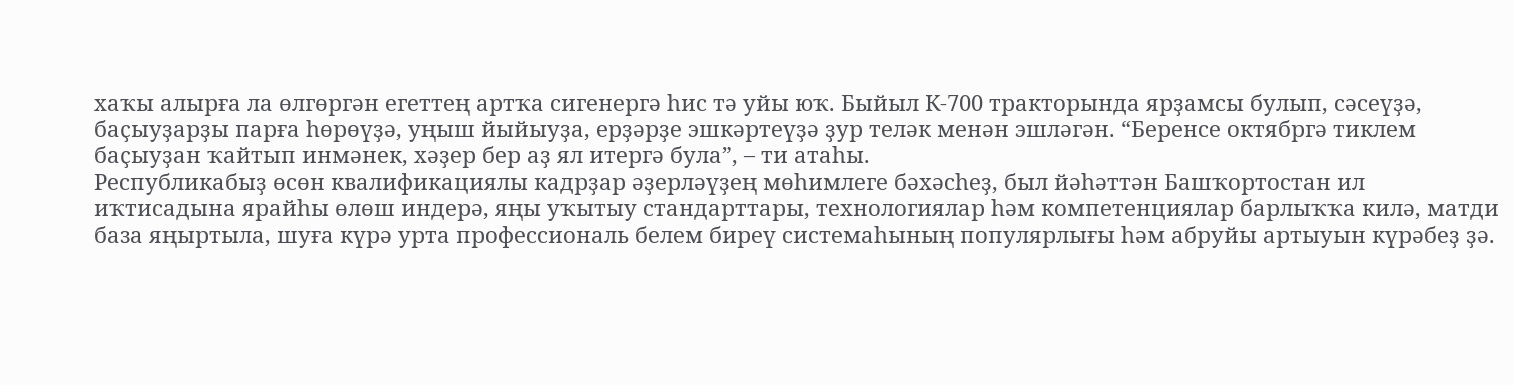хаҡы алырға ла өлгөргән егеттең артҡа сигенергә һис тә уйы юҡ. Быйыл К-700 тракторында ярҙамсы булып, сәсеүҙә, баҫыуҙарҙы парға һөрөүҙә, уңыш йыйыуҙа, ерҙәрҙе эшкәртеүҙә ҙур теләк менән эшләгән. “Беренсе октябргә тиклем баҫыуҙан ҡайтып инмәнек, хәҙер бер аҙ ял итергә була”, – ти атаһы.
Республикабыҙ өсөн квалификациялы кадрҙар әҙерләүҙең мөһимлеге бәхәсһеҙ, был йәһәттән Башҡортостан ил иҡтисадына ярайһы өлөш индерә, яңы уҡытыу стандарттары, технологиялар һәм компетенциялар барлыҡҡа килә, матди база яңыртыла, шуға күрә урта профессиональ белем биреү системаһының популярлығы һәм абруйы артыуын күрәбеҙ ҙә.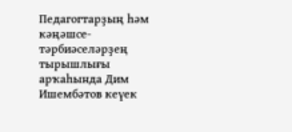Педагогтарҙың һәм кәңәшсе-тәрбиәселәрҙең тырышлығы арҡаһында Дим Ишембәтов кеүек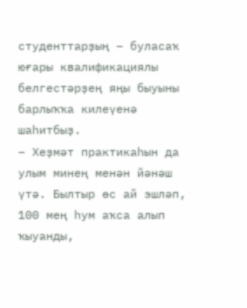студенттарҙың – буласаҡ юғары квалификациялы белгестәрҙең яңы быуыны барлыҡҡа килеүенә шаһитбыҙ.
– Хеҙмәт практикаһын да улым минең менән йәнәш үтә. Былтыр өс ай эшләп, 100 мең һум аҡса алып ҡыуанды,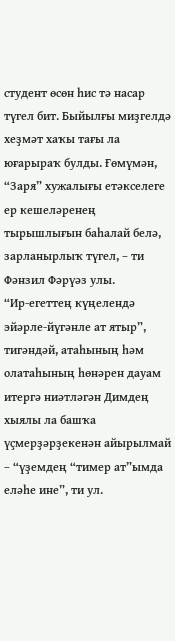студент өсөн һис тә насар түгел бит. Быйылғы миҙгелдә хеҙмәт хаҡы тағы ла юғарыраҡ булды. Ғөмүмән, “Заря” хужалығы етәкселеге ер кешеләренең тырышлығын баһалай белә, зарланырлыҡ түгел, – ти Фәнзил Фәрүәз улы.
“Ир-егеттең күңелендә эйәрле-йүгәнле ат ятыр”, тигәндәй, атаһының һәм олатаһының һөнәрен дауам итергә ниәтләгән Димдең хыялы ла башҡа үҫмерҙәрҙекенән айырылмай – “үҙемдең “тимер ат”ымда еләһе ине”, ти ул.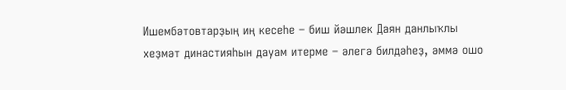Ишембәтовтарҙың иң кесеһе – биш йәшлек Даян данлыҡлы хеҙмәт династияһын дауам итерме – әлегә билдәһеҙ, әммә ошо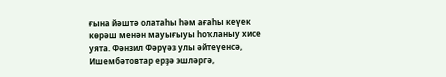ғына йәштә олатаһы һәм ағаһы кеүек көрәш менән мауығыуы һоҡланыу хисе уята. Фәнзил Фәрүәз улы әйтеүенсә, Ишембәтовтар ерҙә эшләргә,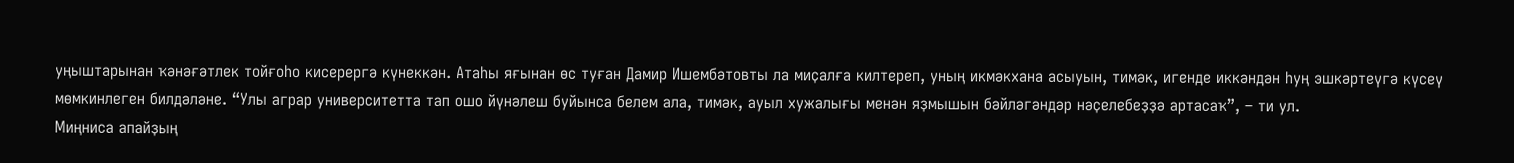уңыштарынан ҡәнәғәтлек тойғоһо кисерергә күнеккән. Атаһы яғынан өс туған Дамир Ишембәтовты ла миҫалға килтереп, уның икмәкхана асыуын, тимәк, игенде иккәндән һуң эшкәртеүгә күсеү мөмкинлеген билдәләне. “Улы аграр университетта тап ошо йүнәлеш буйынса белем ала, тимәк, ауыл хужалығы менән яҙмышын бәйләгәндәр нәҫелебеҙҙә артасаҡ”, – ти ул.
Миңниса апайҙың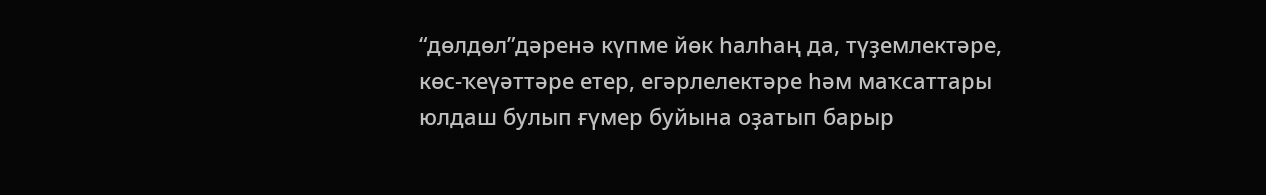“дөлдөл”дәренә күпме йөк һалһаң да, түҙемлектәре, көс-ҡеүәттәре етер, егәрлелектәре һәм маҡсаттары юлдаш булып ғүмер буйына оҙатып барыр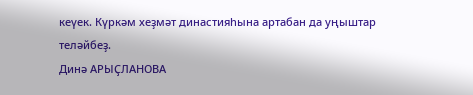кеүек. Күркәм хеҙмәт династияһына артабан да уңыштар теләйбеҙ.
Динә АРЫҪЛАНОВА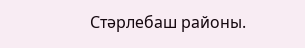Стәрлебаш районы.